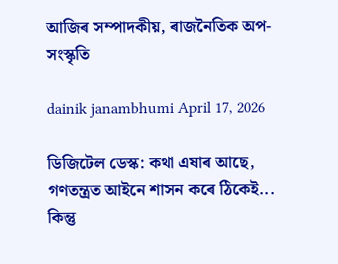আজিৰ সম্পাদকীয়, ৰাজনৈতিক অপ-সংস্কৃতি

dainik janambhumi April 17, 2026

ডিজিটেল ডেস্ক: কথা এষাৰ আছে, গণতন্ত্ৰত আইনে শাসন কৰে ঠিকেই... কিন্তু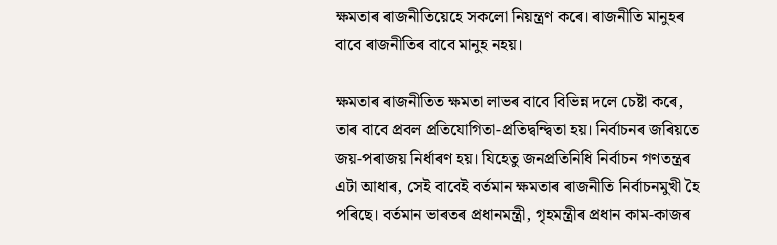ক্ষমতাৰ ৰাজনীতিয়েহে সকলো নিয়ন্ত্ৰণ কৰে। ৰাজনীতি মানুহৰ বাবে ৰাজনীতিৰ বাবে মানুহ নহয়।

ক্ষমতাৰ ৰাজনীতিত ক্ষমতা লাভৰ বাবে বিভিন্ন দলে চেষ্টা কৰে, তাৰ বাবে প্রবল প্রতিযোগিতা-প্রতিদ্বন্দ্বিতা হয়। নিৰ্বাচনৰ জৰিয়তে জয়-পৰাজয় নির্ধাৰণ হয়। যিহেতু জনপ্রতিনিধি নির্বাচন গণতন্ত্ৰৰ এটা আধাৰ, সেই বাবেই বৰ্তমান ক্ষমতাৰ ৰাজনীতি নিৰ্বাচনমুখী হৈ পৰিছে। বৰ্তমান ভাৰতৰ প্রধানমন্ত্রী, গৃহমন্ত্ৰীৰ প্ৰধান কাম-কাজৰ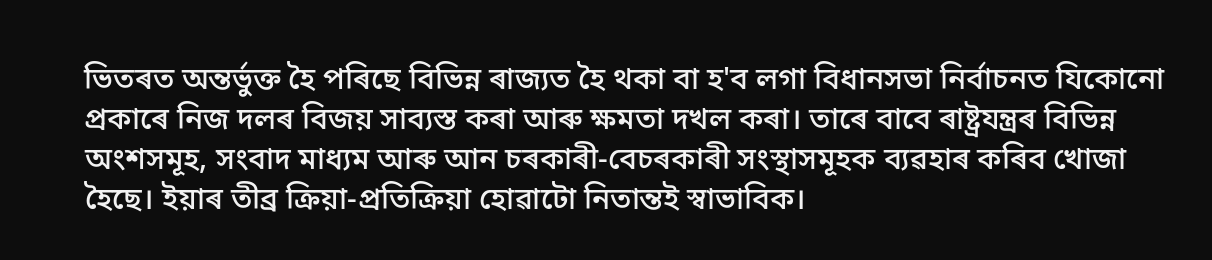ভিতৰত অন্তৰ্ভুক্ত হৈ পৰিছে বিভিন্ন ৰাজ্যত হৈ থকা বা হ'ব লগা বিধানসভা নিৰ্বাচনত যিকোনো প্ৰকাৰে নিজ দলৰ বিজয় সাব্যস্ত কৰা আৰু ক্ষমতা দখল কৰা। তাৰে বাবে ৰাষ্ট্ৰযন্ত্ৰৰ বিভিন্ন অংশসমূহ, সংবাদ মাধ্যম আৰু আন চৰকাৰী-বেচৰকাৰী সংস্থাসমূহক ব্যৱহাৰ কৰিব খোজা হৈছে। ইয়াৰ তীব্র ক্রিয়া-প্রতিক্রিয়া হোৱাটো নিতান্তই স্বাভাবিক।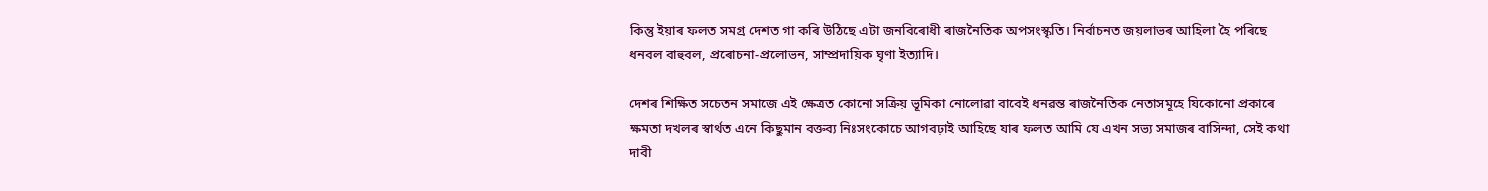কিন্তু ইয়াৰ ফলত সমগ্ৰ দেশত গা কৰি উঠিছে এটা জনবিৰোধী ৰাজনৈতিক অপসংস্কৃতি। নির্বাচনত জয়লাভৰ আহিলা হৈ পৰিছে ধনবল বাহুবল, প্ৰৰোচনা-প্রলোভন, সাম্প্রদায়িক ঘৃণা ইত্যাদি।

দেশৰ শিক্ষিত সচেতন সমাজে এই ক্ষেত্রত কোনো সক্রিয় ভূমিকা নোলোৱা বাবেই ধনৱন্ত ৰাজনৈতিক নেতাসমূহে যিকোনো প্ৰকাৰে ক্ষমতা দখলৰ স্বাৰ্থত এনে কিছুমান বক্তব্য নিঃসংকোচে আগবঢ়াই আহিছে যাৰ ফলত আমি যে এখন সভ্য সমাজৰ বাসিন্দা, সেই কথা দাবী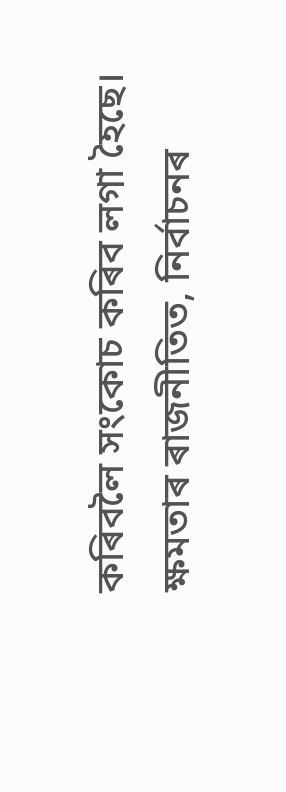কৰিবলৈ সংকোচ কৰিব লগা হৈছে। ক্ষমতাৰ ৰাজনীতিত, নিৰ্বাচনৰ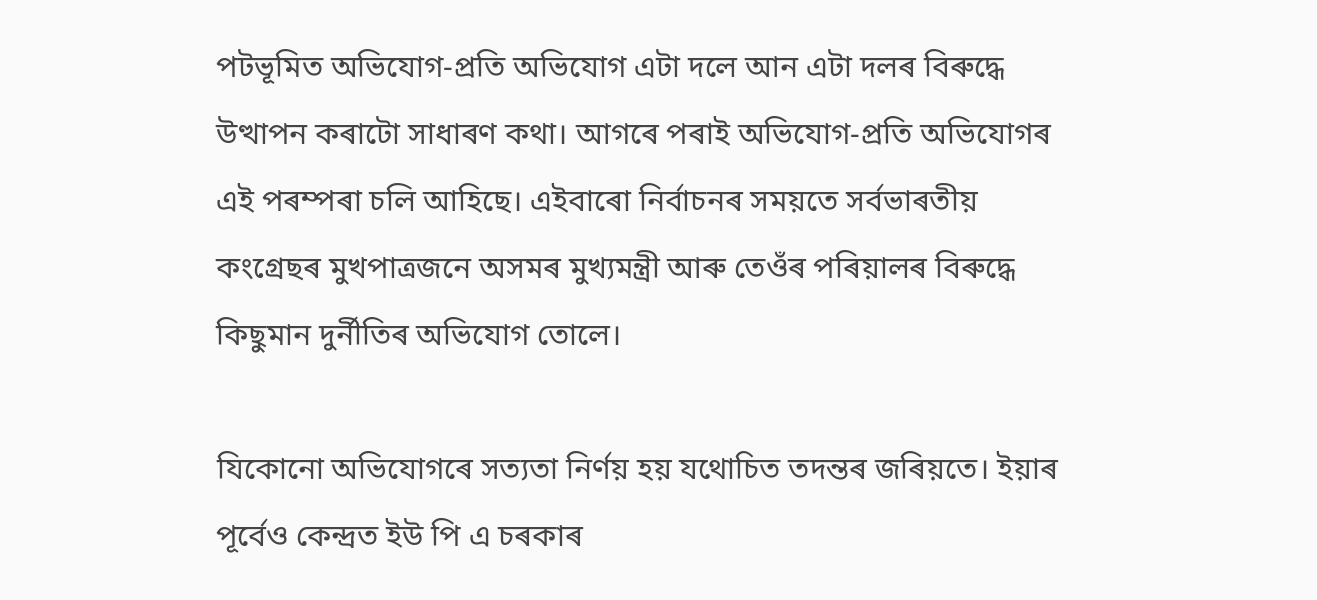পটভূমিত অভিযোগ-প্রতি অভিযোগ এটা দলে আন এটা দলৰ বিৰুদ্ধে উত্থাপন কৰাটো সাধাৰণ কথা। আগৰে পৰাই অভিযোগ-প্রতি অভিযোগৰ এই পৰম্পৰা চলি আহিছে। এইবাৰো নিৰ্বাচনৰ সময়তে সৰ্বভাৰতীয় কংগ্ৰেছৰ মুখপাত্ৰজনে অসমৰ মুখ্যমন্ত্ৰী আৰু তেওঁৰ পৰিয়ালৰ বিৰুদ্ধে কিছুমান দুর্নীতিৰ অভিযোগ তোলে।

যিকোনো অভিযোগৰে সত্যতা নির্ণয় হয় যথোচিত তদন্তৰ জৰিয়তে। ইয়াৰ পূর্বেও কেন্দ্রত ইউ পি এ চৰকাৰ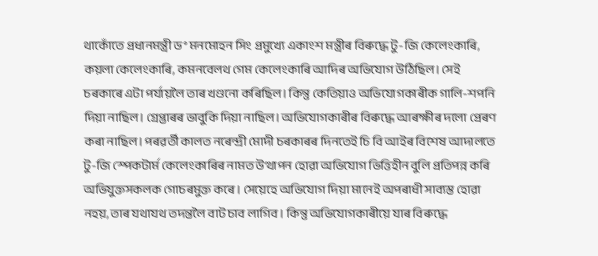থাকোঁতে প্রধানমন্ত্রী ড° মনমোহন সিং প্রমুখ্যে একাংশ মন্ত্ৰীৰ বিৰুদ্ধে টু-জি কেলেংকাৰি, কয়লা কেলেংকাৰি, কমনবেলথ গেম কেলেংকাৰি আদিৰ অভিযোগ উঠিছিল। সেই চৰকাৰে এটা পর্যায়লৈ তাৰ খণ্ডনো কৰিছিল। কিন্তু কেতিয়াও অভিযোগকাৰীক গালি-শপনি দিয়া নাছিল। গ্ৰেপ্তাৰৰ ভাবুকি দিয়া নাছিল। অভিযোগকাৰীৰ বিৰুদ্ধে আৰক্ষীৰ দলো প্ৰেৰণ কৰা নাছিল। পৰৱৰ্তী কালত নৰেন্দ্ৰী মোদী চৰকাৰৰ দিনতেই চি বি আইৰ বিশেষ আদালতে টু-জি স্পেকটার্ম কেলেংকাৰিৰ নামত উত্থাপন হোৱা অভিযোগ ভিত্তিহীন বুলি প্রতিপন্ন কৰি অভিযুক্তসকলক গোচৰমুক্ত কৰে। সেয়েহে অভিযোগ দিয়া মানেই অপৰাধী সাব্যস্ত হোৱা নহয়, তাৰ যথাযথ তদন্তলৈ বাট চাব লাগিব। কিন্তু অভিযোগকাৰীয়ে যাৰ বিৰুদ্ধে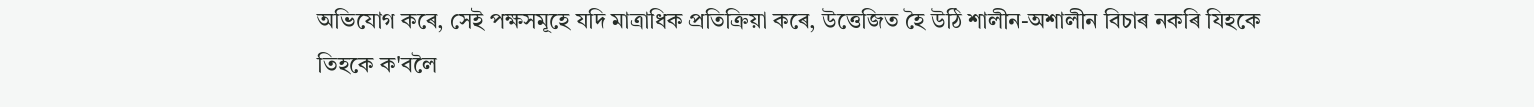অভিযোগ কৰে, সেই পক্ষসমূহে যদি মাত্রাধিক প্রতিক্রিয়া কৰে, উত্তেজিত হৈ উঠি শালীন-অশালীন বিচাৰ নকৰি যিহকে তিহকে ক'বলৈ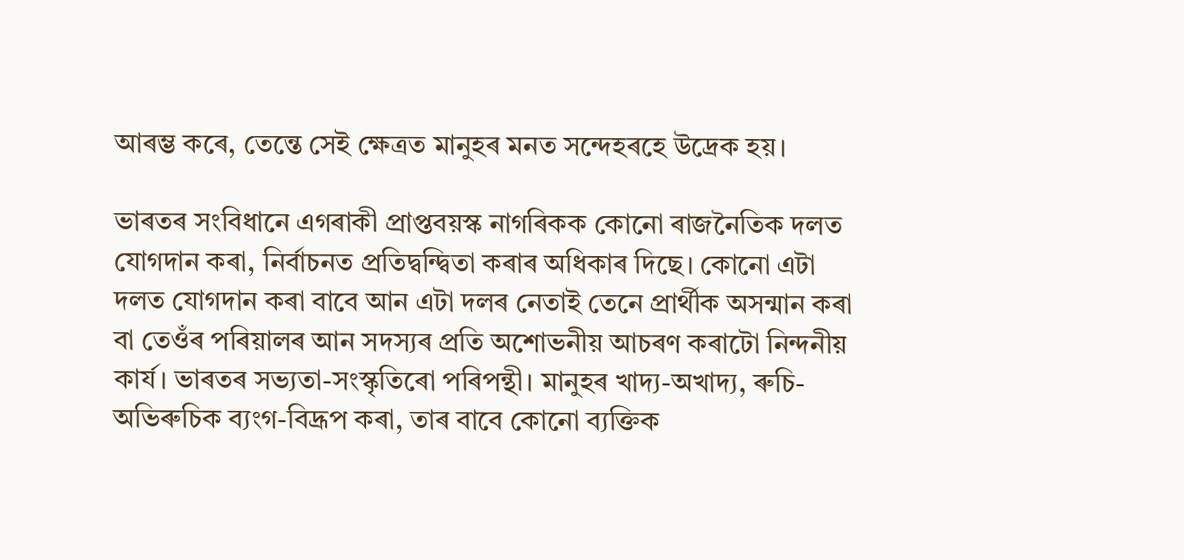আৰম্ভ কৰে, তেন্তে সেই ক্ষেত্রত মানুহৰ মনত সন্দেহৰহে উদ্রেক হয়।

ভাৰতৰ সংবিধানে এগৰাকী প্রাপ্তবয়স্ক নাগৰিকক কোনো ৰাজনৈতিক দলত যোগদান কৰা, নিৰ্বাচনত প্রতিদ্বন্দ্বিতা কৰাৰ অধিকাৰ দিছে। কোনো এটা দলত যোগদান কৰা বাবে আন এটা দলৰ নেতাই তেনে প্রার্থীক অসন্মান কৰা বা তেওঁৰ পৰিয়ালৰ আন সদস্যৰ প্ৰতি অশোভনীয় আচৰণ কৰাটো নিন্দনীয় কাৰ্য। ভাৰতৰ সভ্যতা-সংস্কৃতিৰো পৰিপন্থী। মানুহৰ খাদ্য-অখাদ্য, ৰুচি-অভিৰুচিক ব্যংগ-বিদ্রূপ কৰা, তাৰ বাবে কোনো ব্যক্তিক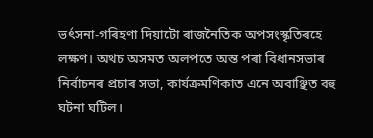ভর্ৎসনা-গৰিহণা দিয়াটো ৰাজনৈতিক অপসংস্কৃতিৰহে লক্ষণ। অথচ অসমত অলপতে অন্ত পৰা বিধানসভাৰ নিৰ্বাচনৰ প্ৰচাৰ সভা, কাৰ্যক্ৰমণিকাত এনে অবাঞ্ছিত বহু ঘটনা ঘটিল।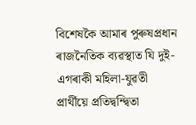বিশেষকৈ আমাৰ পুৰুষপ্রধান ৰাজনৈতিক ব্যৱস্থাত যি দুই- এগৰাকী মহিলা-যুৱতী প্রার্থীয়ে প্রতিদ্বন্দ্বিতা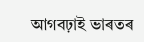আগবঢ়াই ভাৰতৰ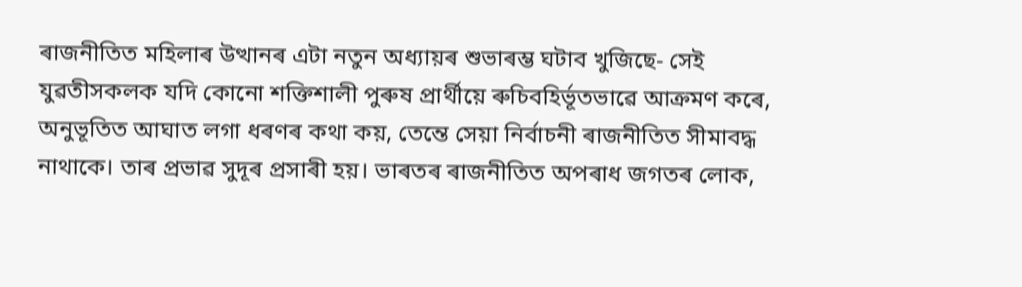ৰাজনীতিত মহিলাৰ উত্থানৰ এটা নতুন অধ্যায়ৰ শুভাৰম্ভ ঘটাব খুজিছে- সেই যুৱতীসকলক যদি কোনো শক্তিশালী পুৰুষ প্রার্থীয়ে ৰুচিবহির্ভূতভাৱে আক্রমণ কৰে, অনুভূতিত আঘাত লগা ধৰণৰ কথা কয়, তেন্তে সেয়া নির্বাচনী ৰাজনীতিত সীমাবদ্ধ নাথাকে। তাৰ প্ৰভাৱ সুদূৰ প্ৰসাৰী হয়। ভাৰতৰ ৰাজনীতিত অপৰাধ জগতৰ লোক,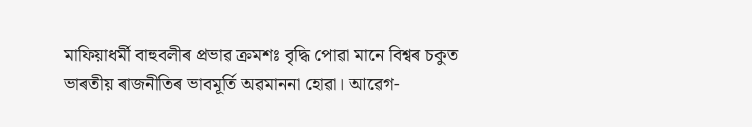মাফিয়াধর্মী বাহুবলীৰ প্ৰভাৱ ক্ৰমশঃ বৃদ্ধি পোৱা মানে বিশ্বৰ চকুত ভাৰতীয় ৰাজনীতিৰ ভাবমূর্তি অৱমাননা হোৱা। আৱেগ-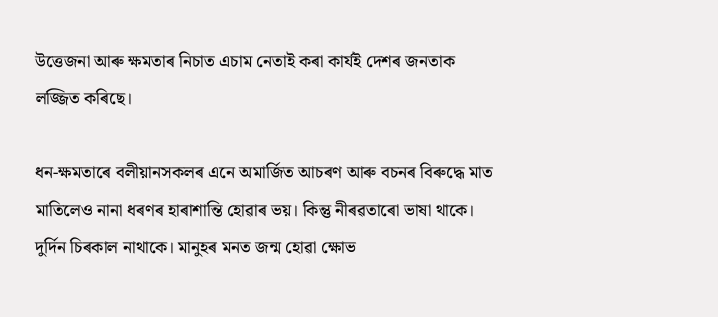উত্তেজনা আৰু ক্ষমতাৰ নিচাত এচাম নেতাই কৰা কাৰ্যই দেশৰ জনতাক লজ্জিত কৰিছে।

ধন-ক্ষমতাৰে বলীয়ানসকলৰ এনে অমার্জিত আচৰণ আৰু বচনৰ বিৰুদ্ধে মাত মাতিলেও নানা ধৰণৰ হাৰাশান্তি হোৱাৰ ভয়। কিন্তু নীৰৱতাৰো ভাষা থাকে। দুর্দিন চিৰকাল নাথাকে। মানুহৰ মনত জন্ম হোৱা ক্ষোভ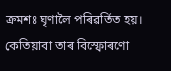ক্ৰমশঃ ঘৃণালৈ পৰিৱৰ্তিত হয়। কেতিয়াবা তাৰ বিস্ফোৰণো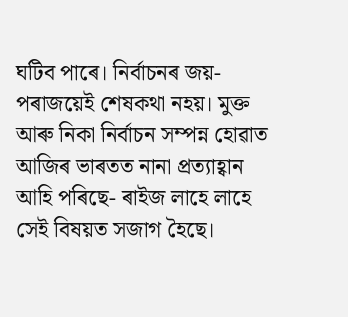ঘটিব পাৰে। নিৰ্বাচনৰ জয়-পৰাজয়েই শেষকথা নহয়। মুক্ত আৰু নিকা নির্বাচন সম্পন্ন হোৱাত আজিৰ ভাৰতত নানা প্রত্যাহ্বান আহি পৰিছে- ৰাইজ লাহে লাহে সেই বিষয়ত সজাগ হৈছে।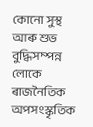কোনো সুস্থ আৰু শুভ বুদ্ধিসম্পন্ন লোকে ৰাজনৈতিক অপসংস্কৃতিক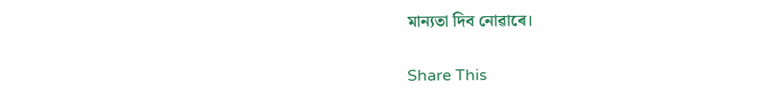মান্যতা দিব নোৱাৰে।

Share This